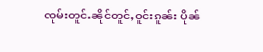ၸုမ်းတူင်ႉၼိုင်တူင်ႇဝူင်းၵူၼ်း ပိုၼ်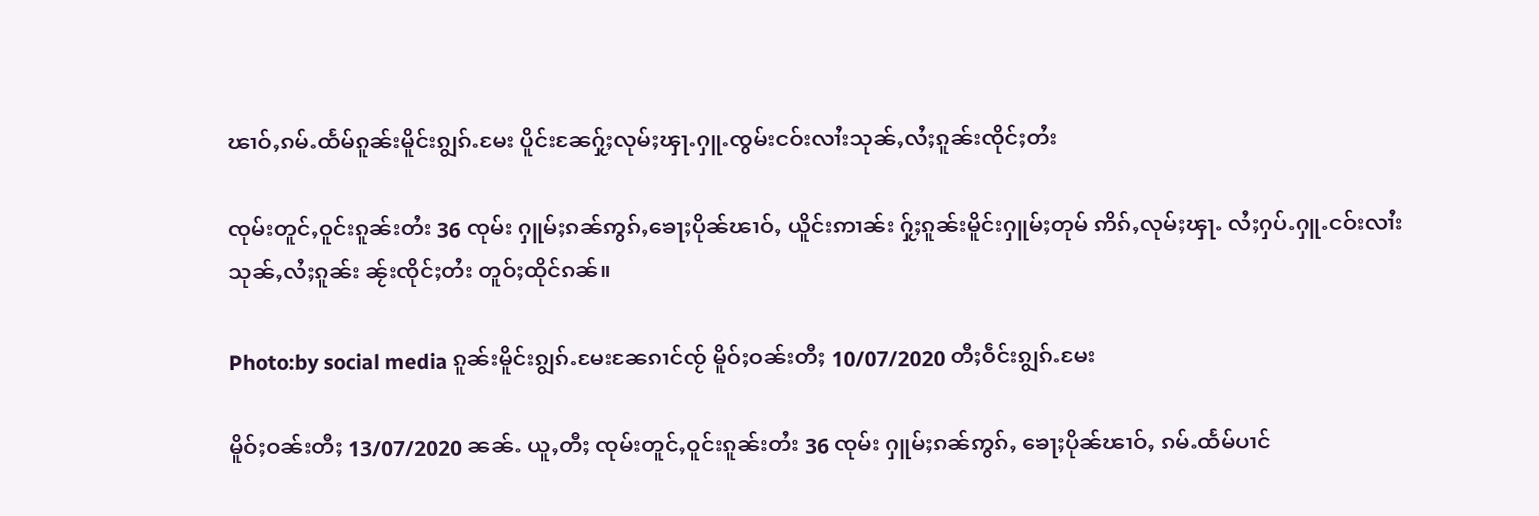ၽၢဝ်ႇၵမ်ႉထႅမ်ၵူၼ်းမိူင်းၵျွၵ်ႉမႄး ပိူင်းၼႄႁႂ်ႈလုမ်ႈၾႃႉႁူႉၸွမ်းငဝ်းလၢႆးသုၼ်ႇလႆႈၵူၼ်းၸိုင်ႈတႆး

ၸုမ်းတူင်ႇဝူင်းၵူၼ်းတႆး 36 ၸုမ်း ႁူမ်ႈၵၼ်ဢွၵ်ႇၶေႃႈပိုၼ်ၽၢဝ်ႇ ယိူင်းဢၢၼ်း ႁႂ်ႈၵူၼ်းမိူင်းႁူမ်ႈတုမ် ဢိၵ်ႇလုမ်ႈၾႃႉ လႆႈႁပ်ႉႁူႉငဝ်းလၢႆးသုၼ်ႇလႆႈၵူၼ်း ၼႂ်းၸိုင်ႈတႆး တူဝ်ႈထိုင်ၵၼ်။

Photo:by social media ၵူၼ်းမိူင်းၵျွၵ်ႉမႄးၼႄၵၢင်ၸႂ် မိူဝ်ႈဝၼ်းတီႈ 10/07/2020 တီႈဝဵင်းၵျွၵ်ႉမႄး

မိူဝ်ႈဝၼ်းတီႈ 13/07/2020 ၼၼ်ႉ ယူႇတီႈ ၸုမ်းတူင်ႇဝူင်းၵူၼ်းတႆး 36 ၸုမ်း ႁူမ်ႈၵၼ်ဢွၵ်ႇ ၶေႃႈပိုၼ်ၽၢဝ်ႇ ၵမ်ႉထႅမ်ပၢင်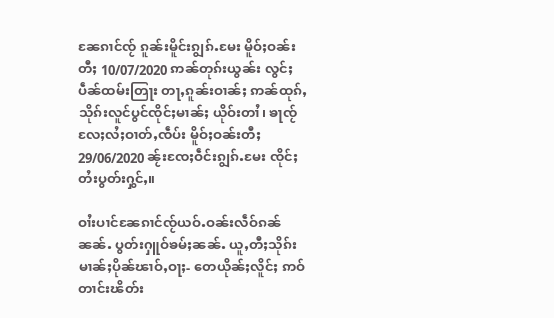ၼႄၵၢင်ၸႂ် ၵူၼ်းမိူင်းၵျွၵ်ႉမႄး မိူဝ်ႈဝၼ်းတီႈ 10/07/2020 ဢၼ်တုၵ်းယွၼ်း လွင်ႈပဵၼ်ထမ်းတြႃး တႃႇၵူၼ်းဝၢၼ်ႈ ဢၼ်ထုၵ်ႇသိုၵ်းလူင်ပွင်ၸိုင်ႈမၢၼ်ႈ ယိုဝ်းတၢႆ၊ ၶႃၸႂ်လႄႈလႆႈဝၢတ်ႇၸဵပ်း မိူဝ်ႈဝၼ်းတီႈ 29/06/2020 ၼႂ်းၸႄႈဝဵင်းၵျွၵ်ႉမႄး ၸိုင်ႈတႆးပွတ်းႁွင်ႇ။

ဝၢႆးပၢင်ၼႄၵၢင်ၸႂ်ယဝ်ႉဝၼ်းလဵဝ်ၵၼ်ၼၼ်ႉ ပွတ်းႁူဝ်ၶမ်ႈၼၼ်ႉ ယူႇတီႈသိုၵ်းမၢၼ်ႈပိုၼ်ၽၢဝ်ႇဝႃႈ- တေယိုၼ်ႈလိူင်ႈ ဢဝ်တၢင်းၽိတ်း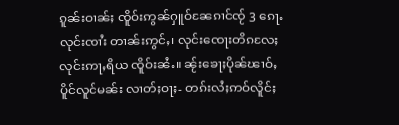ၵူၼ်းဝၢၼ်ႈ ၸိူဝ်းဢွၼ်ႁူဝ်ၼႄၵၢင်ၸႂ် 3 ၵေႃႉ လုင်းၸၢႆး တၢၼ်းဢွင်ႇ၊ လုင်းၸေႃးတိၵလႄႈ လုင်းဢႃႇရိယ ၸိူဝ်းၼႆႉ။ ၼႂ်းၶေႃႈပိုၼ်ၽၢဝ်ႇ ပိူင်လူင်မၼ်း လၢတ်ႈဝႃႈ- တၵ်းလႆႈဢဝ်လိူင်ႈ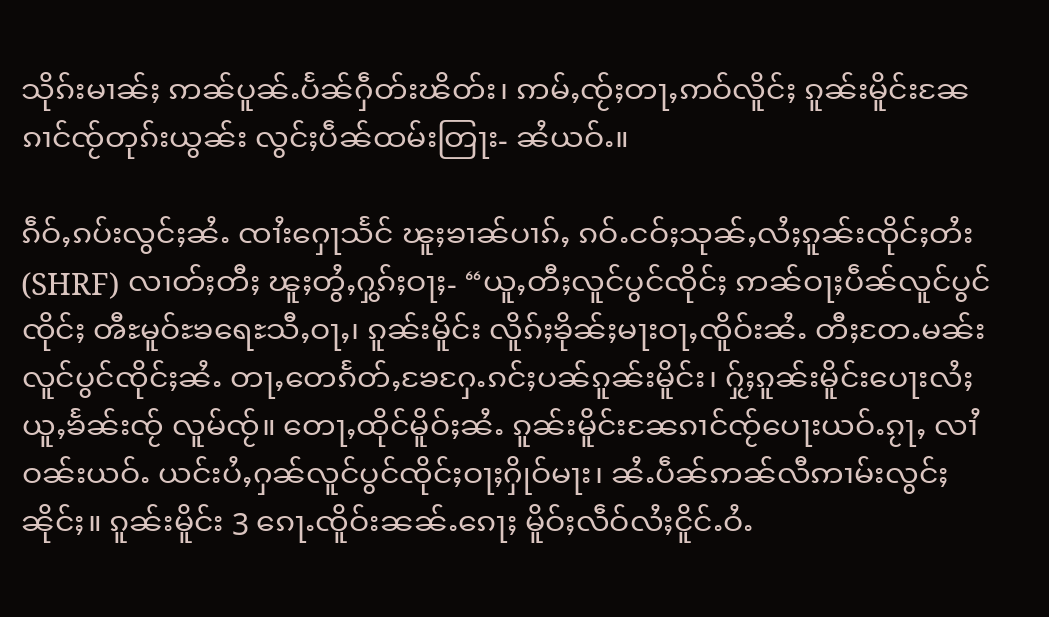သိုၵ်းမၢၼ်ႈ ဢၼ်ပူၼ်ႉပႅၼ်ႁဵတ်းၽိတ်း၊ ဢမ်ႇၸႂ်ႈတႃႇဢဝ်လိူင်ႈ ၵူၼ်းမိူင်းၼႄၵၢင်ၸႂ်တုၵ်းယွၼ်း လွင်ႈပဵၼ်ထမ်းတြႃး- ၼႆယဝ်ႉ။

ၵဵဝ်ႇၵပ်းလွင်ႈၼႆႉ ၸၢႆးႁေႃသႅင် ၽူႈၶၢၼ်ပၢၵ်ႇ ၵဝ်ႉငဝ်ႈသုၼ်ႇလႆႈၵူၼ်းၸိုင်ႈတႆး (SHRF) လၢတ်ႈတီႈ ၽူႈတွႆႇႁွၵ်ႈဝႃႈ- “ယူႇတီႈလူင်ပွင်ၸိုင်ႈ ဢၼ်ဝႃႈပဵၼ်လူင်ပွင်ၸိုင်ႈ ၻီႊမူဝ်ႊၶရေႊသီႇဝႃႇ၊ ၵူၼ်းမိူင်း လိူၵ်ႈၶိုၼ်ႈမႃးဝႃႇၸိူဝ်းၼႆႉ တီႈတႄႉမၼ်းလူင်ပွင်ၸိုင်ႈၼႆႉ တႃႇတေၵႅတ်ႇၶႄႁႄႉၵင်ႈပၼ်ၵူၼ်းမိူင်း၊ ႁႂ်ႈၵူၼ်းမိူင်းပေႃးလႆႈယူႇၶႅၼ်းၸႂ် လူမ်ၸႂ်။ တေႃႇထိုင်မိူဝ်ႈၼႆႉ ၵူၼ်းမိူင်းၼႄၵၢင်ၸႂ်ပေႃးယဝ်ႉၵႂႃႇ လၢႆဝၼ်းယဝ်ႉ ယင်းပႆႇႁၼ်လူင်ပွင်ၸိုင်ႈဝႃႈႁိုဝ်မႃး၊ ၼႆႉပဵၼ်ဢၼ်လီဢၢမ်းလွင်ႈၼိုင်ႈ။ ၵူၼ်းမိူင်း 3 ၵေႃႉၸိူဝ်းၼၼ်ႉၵေႃႈ မိူဝ်ႈလဵဝ်လႆႈငိူင်ႉဝႆႉ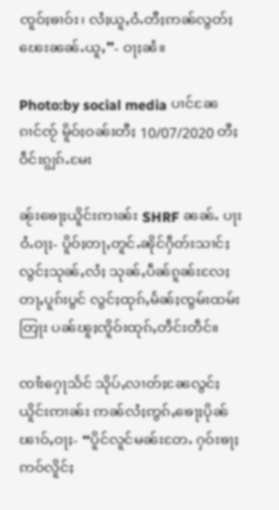ၸူဝ်ႈၶၢဝ်း၊ လႆႈယူႇဝႆႉတီႈဢၼ်လွတ်ႈၽေးၼၼ်ႉယူႇ”- ဝႃႈၼႆ။

Photo:by social media ပၢင်ၼႄၵၢင်ၸႂ် မိူဝ်ႈဝၼ်းတီႈ 10/07/2020 တီႈဝဵင်းၵျွၵ်ႉမႄး

ၼႂ်းၶေႃႈယိူင်းဢၢၼ်း SHRF ၼၼ်ႉ ပႃးဝႆႉဝႃႈ- ပိူဝ်ႈတႃႇတူင်ႉၼိုင်ႁဵတ်းသၢင်ႈ လွင်ႈသုၼ်ႇလႆႈ သုၼ်ႇပဵၼ်ၵူၼ်းလႄႈ တႃႇပူၵ်းပွင် လွင်ႈထုၵ်ႇမႅၼ်ႈၸွမ်းထမ်းတြႃး ပၼ်ၽူႈၸိူဝ်းထုၵ်ႇတဵင်းတဵင်။

ၸၢႆးႁေႃသႅင် သိုပ်ႇလၢတ်ႈၼႄလွင်ႈ ယိူင်းဢၢၼ်း ဢၼ်လႆႈဢွၵ်ႇၶေႃႈပိုၼ်ၽၢဝ်ႇဝႃႈ- “ပိူင်လူင်မၼ်းတႄႉ ႁဝ်းၶႃႈဢဝ်လိူင်ႈ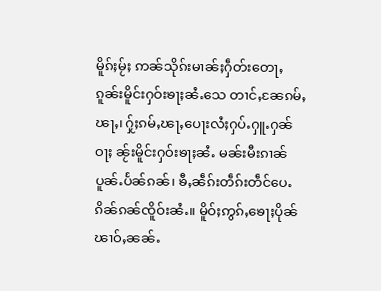မိူၵ်ႈမႂ်ႈ ဢၼ်သိုၵ်းမၢၼ်ႈႁဵတ်းတေႃႇၵူၼ်းမိူင်းႁဝ်းၶႃႈၼႆႉသေ တၢင်ႇၼႄၵမ်ႇၽႃႇ၊ ႁႂ်ႈၵမ်ႇၽႃႇပေႃးလႆႈႁပ်ႉႁူႉႁၼ်ဝႃႈ ၼႂ်းမိူင်းႁဝ်းၶႃႈၼႆႉ မၼ်းမီးၵၢၼ် ပူၼ်ႉပႅၼ်ၵၼ်၊ ၶီႇၼဵၵ်းတဵၵ်းတဵင်ပေႉၵိၼ်ၵၼ်ၸိူဝ်းၼႆႉ။ မိူဝ်ႈဢွၵ်ႇၶေႃႈပိုၼ်ၽၢဝ်ႇၼၼ်ႉ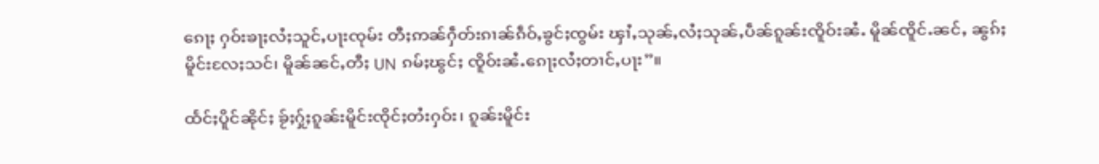ၵေႃႈ ႁဝ်းၶႃႈလႆႈသူင်ႇပႃးၸုမ်း တီႈဢၼ်ႁဵတ်းၵၢၼ်ၵဵဝ်ႇၶွင်ႈၸွမ်း ၾၢႆႇသုၼ်ႇလႆႈသုၼ်ႇပဵၼ်ၵူၼ်းၸိူဝ်းၼႆႉ မိူၼ်ၸိူင်ႉၼင်ႇ ၼွၵ်ႈမိူင်းလႄႈသင်၊ မိူၼ်ၼင်ႇတီႈ UN ၵမ်ႈၽွင်ႈ ၸိူဝ်းၼႆႉၵေႃႈလႆႈတၢင်ႇပႃး”။

ထႅင်ႈပိူင်ၼိုင်ႈ ၶႂ်ႈႁႂ်ႈၵူၼ်းမိူင်းၸိုင်ႈတႆးႁဝ်း၊ ၵူၼ်းမိူင်း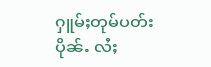ႁူမ်ႈတုမ်ပတ်းပိုၼ်ႉ လႆႈ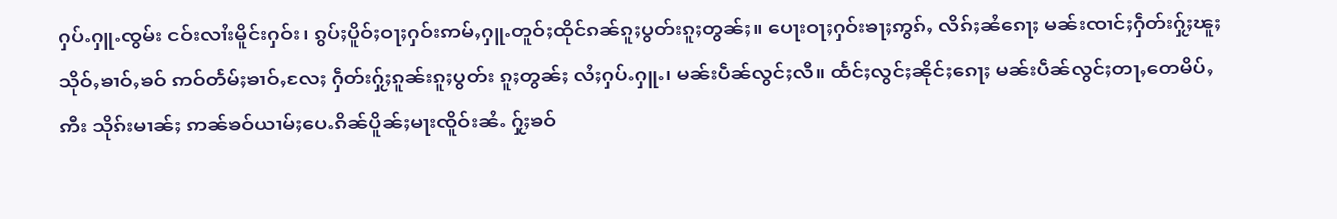ႁပ်ႉႁူႉၸွမ်း ငဝ်းလၢႆးမိူင်းႁဝ်း၊ ၵွပ်ႈပိူဝ်ႈဝႃႈႁဝ်းဢမ်ႇႁူႉတူဝ်ႈထိုင်ၵၼ်ၵူႈပွတ်းၵူႈတွၼ်ႈ။ ပေႃးဝႃႈႁဝ်းၶႃႈဢွၵ်ႇ လိၵ်ႈၼႆၵေႃႈ မၼ်းၸၢင်ႈႁဵတ်းႁႂ်ႈၽူႈသိုဝ်ႇၶၢဝ်ႇၶဝ် ဢဝ်တႅမ်ႈၶၢဝ်ႇလႄႈ ႁဵတ်းႁႂ်ႈၵူၼ်းၵူႈပွတ်း ၵူႈတွၼ်ႈ လႆႈႁပ်ႉႁူႉ၊ မၼ်းပဵၼ်လွင်ႈလီ။ ထႅင်ႈလွင်ႈၼိုင်ႈၵေႃႈ မၼ်းပဵၼ်လွင်ႈတႃႇတေမိပ်ႇဢီး သိုၵ်းမၢၼ်ႈ ဢၼ်ၶဝ်ယၢမ်ႈပေႉၵိၼ်ပိူၼ်ႈမႃးၸိူဝ်းၼႆႉ ႁႂ်ႈၶဝ်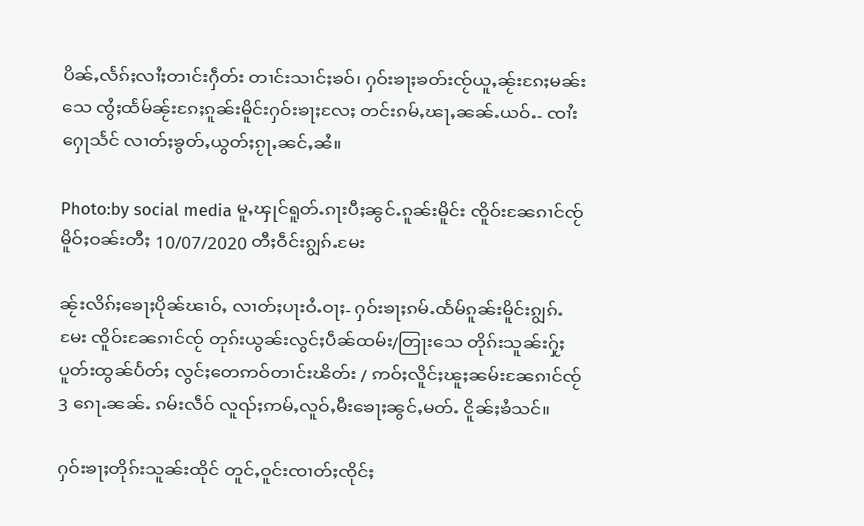ပိၼ်ႇလႅၵ်ႈလၢႆႈတၢင်းႁဵတ်း တၢင်းသၢင်ႈၶဝ်၊ ႁဝ်းၶႃႈၶတ်းၸႂ်ယူႇၼႂ်းၵႄႈမၼ်းသေ ၸွႆႈထႅမ်ၼႂ်းၵႄႈၵူၼ်းမိူင်းႁဝ်းၶႃႈလႄႈ တင်းၵမ်ႇၽႃႇၼၼ်ႉယဝ်ႉ- ၸၢႆးႁေႃသႅင် လၢတ်ႈၶွတ်ႇယွတ်ႈၵႂႃႇၼင်ႇၼႆ။

Photo:by social media မူႇၾုင်ရူတ်ႉၵႃးပီႈၼွင်ႉၵူၼ်းမိူင်း ၸိူဝ်းၼႄၵၢင်ၸႂ် မိူဝ်ႈဝၼ်းတီႈ 10/07/2020 တီႈဝဵင်းၵျွၵ်ႉမႄး

ၼႂ်းလိၵ်ႈၶေႃႈပိုၼ်ၽၢဝ်ႇ လၢတ်ႈပႃးဝႆႉဝႃႈ- ႁဝ်းၶႃႈၵမ်ႉထႅမ်ၵူၼ်းမိူင်းၵျွၵ်ႉမႄး ၸိူဝ်းၼႄၵၢင်ၸႂ် တုၵ်းယွၼ်းလွင်ႈပဵၼ်ထမ်း/တြႃးသေ တိုၵ်းသူၼ်းႁႂ်ႈပူတ်းထွၼ်ပႅတ်ႈ လွင်ႈတေဢဝ်တၢင်းၽိတ်း / ဢဝ်ႈလိူင်ႈၽူႈၼမ်းၼႄၵၢင်ၸႂ် 3 ၵေႃႉၼၼ်ႉ ၵမ်းလဵဝ် လူၺ်ႈဢမ်ႇလူဝ်ႇမီးၶေႃႈၼွင်ႇမတ်ႉ ငိူၼ်ႈၶႆသင်။

ႁဝ်းၶႃႈတိုၵ်းသူၼ်းထိုင် တူင်ႇဝူင်းၸၢတ်ႈၸိုင်ႈ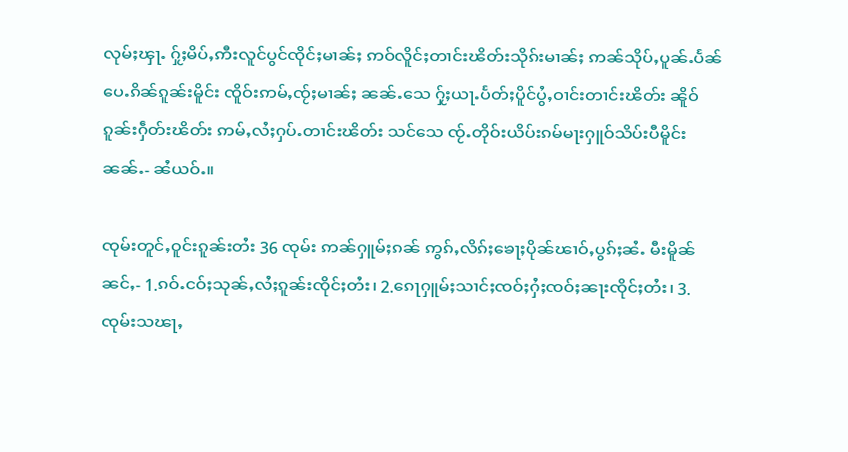လုမ်ႈၾႃႉ ႁႂ်ႈမိပ်ႇဢီးလူင်ပွင်ၸိုင်ႈမၢၼ်ႈ ဢဝ်လိူင်ႈတၢင်းၽိတ်းသိုၵ်းမၢၼ်ႈ ဢၼ်သိုပ်ႇပူၼ်ႉပႅၼ် ပေႉၵိၼ်ၵူၼ်းမိူင်း ၸိူဝ်းဢမ်ႇၸႂ်ႈမၢၼ်ႈ ၼၼ်ႉသေ ႁႂ်ႈယႃႉပႅတ်ႈပိူင်ပွႆႇဝၢင်းတၢင်းၽိတ်း ၼိူဝ်ၵူၼ်းႁဵတ်းၽိတ်း ဢမ်ႇလႆႈႁပ်ႉတၢင်းၽိတ်း သင်သေ ၸႂ်ႉတိုဝ်းယိပ်းၵမ်မႃးႁူဝ်သိပ်းပီမိူင်းၼၼ်ႉ- ၼႆယဝ်ႉ။

ၸုမ်းတူင်ႇဝူင်းၵူၼ်းတႆး 36 ၸုမ်း ဢၼ်ႁူမ်ႈၵၼ် ဢွၵ်ႇလိၵ်ႈၶေႃႈပိုၼ်ၽၢဝ်ႇပွၵ်ႈၼႆႉ မီးမိူၼ်ၼင်ႇ- 1.ၵဝ်ႉငဝ်ႈသုၼ်ႇလႆႈၵူၼ်းၸိုင်ႈတႆး၊ 2.ၵေႃႁူမ်ႈသၢင်ႈၸဝ်ႈႁႆႈၸဝ်ႈၼႃးၸိုင်ႈတႆး၊ 3.ၸုမ်းသၽႃႇ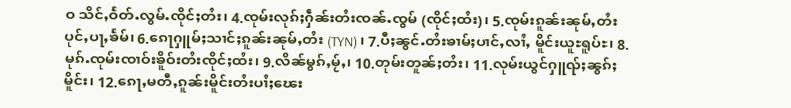ဝ သိင်ႇဝႅတ်ႉလွမ်ႉၸိုင်ႈတႆး၊ 4.ၸုမ်းလုၵ်ႈႁဵၼ်းတႆးၸၼ်ႉၸွမ် (ၸိုင်ႈထႆး)၊ 5.ၸုမ်းၵူၼ်းၼုမ်ႇတႆး ပုင်ႇပႃႇၶႅမ်၊ 6.ၵေႃႁူမ်ႈသၢင်ႈၵူၼ်းၼုမ်ႇတႆး (TYN) ၊ 7.ပီႈၼွင်ႉတႆးၶၢမ်ႈပၢင်ႇလၢႆႇ မိူင်းယူႊရူပ်ႊ၊ 8.မုၵ်ႉၸုမ်းၸၢဝ်းၶိူဝ်းတႆးၸိုင်ႈထႆး၊ 9.လိၼ်မွၵ်ႇမႂ်ႇ၊ 10.တုမ်းတူၼ်ႈတႆး၊ 11.လုမ်းယွင်ႁူၺ်ႈၼွၵ်ႈမိူင်း၊ 12.ၵေႃႇမတီႇၵူၼ်းမိူင်းတႆးပၢႆႈၽေး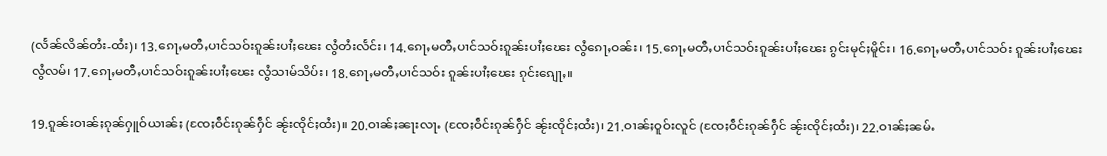(လႅၼ်လိၼ်တႆး-ထႆး)၊ 13.ၵေႃႇမတီႇပၢင်သဝ်းၵူၼ်းပၢႆႈၽေး လွႆတႆးလႅင်း၊ 14.ၵေႃႇမတီႇပၢင်သဝ်းၵူၼ်းပၢႆႈၽေး လွႆၵေႃႇဝၼ်း၊ 15.ၵေႃႇမတီႇပၢင်သဝ်းၵူၼ်းပၢႆႈၽေး ၵွင်းမုင်ႈမိူင်း၊ 16.ၵေႃႇမတီႇပၢင်သဝ်း ၵူၼ်းပၢႆႈၽေး လွႆလမ်၊ 17.ၵေႃႇမတီႇပၢင်သဝ်းၵူၼ်းပၢႆႈၽေး လွႆသၢမ်သိပ်း၊ 18.ၵေႃႇမတီႇပၢင်သဝ်း ၵူၼ်းပၢႆႈၽေး ၵုင်းၵျေႃႇ။

19.ၵူၼ်းဝၢၼ်ႈၵုၼ်ႁူဝ်ယၢၼ်ႈ (ၸႄႈဝဵင်းၵုၼ်ႁဵင် ၼႂ်းၸိုင်ႈထႆး)။ 20.ဝၢၼ်ႈၼႃးလႃႉ (ၸႄႈဝဵင်းၵုၼ်ႁဵင် ၼႂ်းၸိုင်ႈထႆး)၊ 21.ဝၢၼ်ႈဝူဝ်းလူင် (ၸႄႈဝဵင်းၵုၼ်ႁဵင် ၼႂ်းၸိုင်ႈထႆး)၊ 22.ဝၢၼ်ႈၼမ်ႉ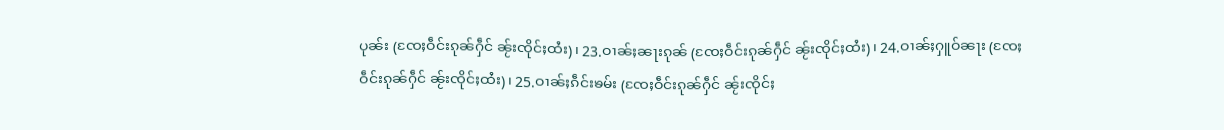ပုၼ်း (ၸႄႈဝဵင်းၵုၼ်ႁဵင် ၼႂ်းၸိုင်ႈထႆး)၊ 23.ဝၢၼ်ႈၼႃးၵုၼ် (ၸႄႈဝဵင်းၵုၼ်ႁဵင် ၼႂ်းၸိုင်ႈထႆး)၊ 24.ဝၢၼ်ႈႁူဝ်ၼႃး (ၸႄႈဝဵင်းၵုၼ်ႁဵင် ၼႂ်းၸိုင်ႈထႆး)၊ 25.ဝၢၼ်ႈၵဵင်းၶမ်း (ၸႄႈဝဵင်းၵုၼ်ႁဵင် ၼႂ်းၸိုင်ႈ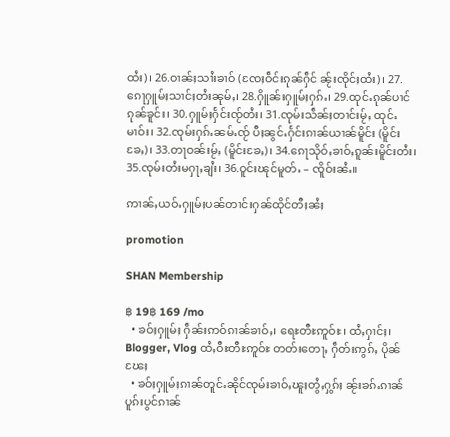ထႆး)၊ 26.ဝၢၼ်ႈသၢႆးၶၢဝ် (ၸႄႈဝဵင်းၵုၼ်ႁဵင် ၼႂ်းၸိုင်ႈထႆး)၊ 27.ၵေႃႁူမ်ႈသၢင်ႈတႆးၼုမ်ႇ၊ 28.ႁိူၼ်းႁူမ်ႈႁၵ်ႉ၊ 29.ထုင်ႉၵုၼ်ပၢင်ၵုၼ်ၶူင်း၊ 30.ႁူမ်ႈႁႅင်းၸႂ်တႆး၊ 31.ၸုမ်းသဵၼ်ႈတၢင်းမႂ်ႇ ထုင်ႉမၢဝ်း၊ 32.ၸုမ်းႁၵ်ႉၼမ်ႉၸႂ် ပီႈၼွင်ႉႁႅင်းၵၢၼ်ယၢၼ်မိူင်း (မိူင်းၶႄႇ)၊ 33.တႃဝၼ်းမႂ်ႇ (မိူင်းၶႄႇ)၊ 34.ၵေႃသိုဝ်ႇၶၢဝ်ႇၵူၼ်းမိူင်းတႆး၊ 35.ၸုမ်းတႆးမႁႃႇၶျႆး၊ 36.ဝူင်းၽုင်မူတ်ႉ – ၸိူဝ်းၼႆႉ။

ဢၢၼ်ႇယဝ်ႉႁူမ်ႈပၼ်တၢင်းႁၼ်ထိုင်တီႈၼႆႈ

promotion

SHAN Membership

฿ 19฿ 169 /mo
  • ၶဝ်ႈႁူမ်ႈ ႁဵၼ်းဢဝ်ၵၢၼ်ၶၢဝ်ႇ၊ ရေႊတီႊဢူဝ်ႊ၊ ထႆႇႁၢင်ႈ၊ Blogger, Vlog ထႆႇဝီႊတီႊဢူဝ်ႊ တတ်းတေႃႇ ႁဵတ်းဢွၵ်ႇ ပိုၼ်ၽႄႈ
  • ၶဝ်ႈႁူမ်ႈၵၢၼ်တူင်ႉၼိုင်ၸုမ်းၶၢဝ်ႇၽူႈတွႆႇႁွၵ်ႈ ၼႂ်းၶၵ်ႉၵၢၼ်ပူၵ်းပွင်ၵၢၼ်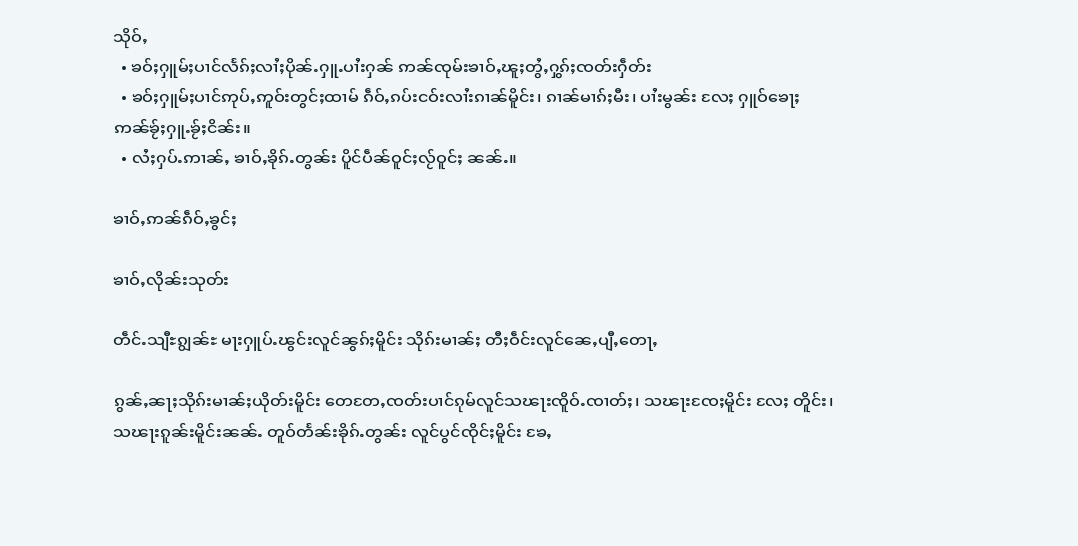သိုဝ်ႇ
  • ၶဝ်ႈႁူမ်ႈပၢင်လႅၵ်ႈလၢႆႈပိုၼ်ႉႁူႉပၢႆးႁၼ် ဢၼ်ၸုမ်းၶၢဝ်ႇၽူႈတွႆႇႁွၵ်ႈၸတ်းႁဵတ်း
  • ၶဝ်ႈႁူမ်ႈပၢင်ဢုပ်ႇဢူဝ်းတွင်ႈထၢမ် ၵဵဝ်ႇၵပ်းငဝ်းလၢႆးၵၢၼ်မိူင်း၊ ၵၢၼ်မၢၵ်ႈမီး၊ ပၢႆးမွၼ်း လႄႈ ႁူဝ်ၶေႃႈ ဢၼ်ၶႂ်ႈႁူႉၶႂ်ႈငိၼ်း။
  • လႆႈႁပ်ႉဢၢၼ်ႇ ၶၢဝ်ႇၶိုၵ်ႉတွၼ်း ပိူင်ပဵၼ်ဝူင်ႈလႂ်ဝူင်ႈ ၼၼ်ႉ။

ၶၢဝ်ႇဢၼ်ၵဵဝ်ႇၶွင်ႈ

ၶၢဝ်ႇလိုၼ်းသုတ်း

တဵင်ႉသျီႊၵျွၼ်ႊ မႃးႁူပ်ႉၽွင်းလူင်ၼွၵ်ႈမိူင်း သိုၵ်းမၢၼ်ႈ တီႈဝဵင်းလူင်ၼေႇပျီႇတေႃႇ

ၵွၼ်ႇၼႃႈသိုၵ်းမၢၼ်ႈယိုတ်းမိူင်း တေတႄႇၸတ်းပၢင်ၵုမ်လူင်သၽႃးၸိူဝ်ႉၸၢတ်ႈ၊ သၽႃးၸႄႈမိူင်း လႄႈ တိူင်း၊ သၽႃးၵူၼ်းမိူင်းၼၼ်ႉ တူဝ်တႅၼ်းၶိုၵ်ႉတွၼ်း လူင်ပွင်ၸိုင်ႈမိူင်း ၶႄႇ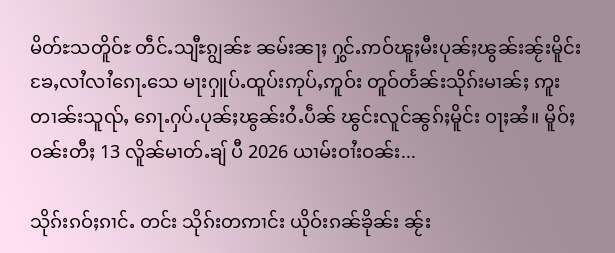မိတ်ႊသတိူဝ်ႊ တဵင်ႉသျီႊၵျွၼ်ႊ ၼမ်းၼႃႈ ႁွင်ႉဢဝ်ၽူႈမီးပုၼ်ႈၽွၼ်းၼႂ်းမိူင်းၶႄႇလၢႆလၢႆၵေႃႉသေ မႃးႁူပ်ႉထူပ်းဢုပ်ႇဢူဝ်း တူဝ်တႅၼ်းသိုၵ်းမၢၼ်ႈ ဢူးတၢၼ်းသူၺ်ႇ ၵေႃႉႁပ်ႉပုၼ်ႈၽွၼ်းဝႆႉပဵၼ် ၽွင်းလူင်ၼွၵ်ႈမိူင်း ဝႃႈၼႆ။ မိူဝ်ႈဝၼ်းတီႈ 13 လိူၼ်မၢတ်ႉၶျ် ပီ 2026 ယၢမ်းဝၢႆးဝၼ်း...

သိုၵ်းၵဝ်ႈၵၢင်ႉ တင်း သိုၵ်းတဢၢင်း ယိုဝ်းၵၼ်ၶိုၼ်း ၼႂ်း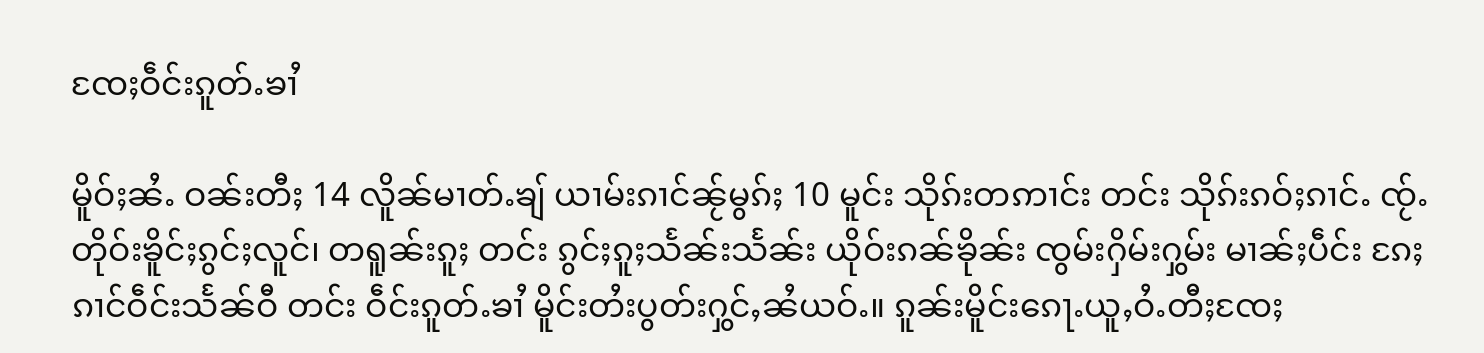ၸႄႈဝဵင်းၵူတ်ႉၶၢႆ

မိူဝ်ႈၼႆႉ ဝၼ်းတီႈ 14 လိူၼ်မၢတ်ႉၶျ် ယၢမ်းၵၢင်ၼႂ်မွၵ်ႈ 10 မူင်း သိုၵ်းတဢၢင်း တင်း သိုၵ်းၵဝ်ႈၵၢင်ႉ ၸႂ်ႉတိုဝ်းၶိူင်ႈၵွင်ႈလူင်၊ တရူၼ်းၵူႈ တင်း ၵွင်ႈၵူႈသႅၼ်းသႅၼ်း ယိုဝ်းၵၼ်ၶိုၼ်း ၸွမ်းႁိမ်းႁွမ်း မၢၼ်ႈပဵင်း ၵႄႈၵၢင်ဝဵင်းသႅၼ်ဝီ တင်း ဝဵင်းၵူတ်ႉၶၢႆ မိူင်းတႆးပွတ်းႁွင်ႇၼႆယဝ်ႉ။ ၵူၼ်းမိူင်းၵေႃႉယူႇဝႆႉတီႈၸႄႈ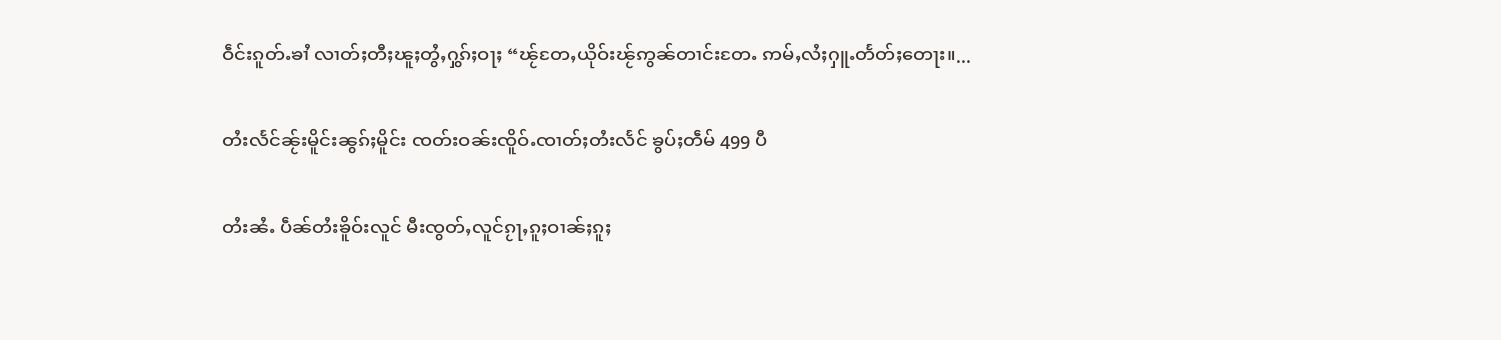ဝဵင်းၵူတ်ႉၶၢႆ လၢတ်ႈတီႈၽူႈတွႆႇႁွၵ်ႈဝႃႈ “ၽႂ်တႄႇယိုဝ်းၽႂ်ဢွၼ်တၢင်းတႄႉ ဢမ်ႇလႆႈႁူႉတႅတ်ႈတေႃး။...

တႆးလႅင်ၼႂ်းမိူင်းၼွၵ်ႈမိူင်း ၸတ်းဝၼ်းၸိူဝ်ႉၸၢတ်ႈတႆးလႅင် ၶွပ်ႈတဵမ် 499 ပီ

တႆးၼႆႉ ပဵၼ်တႆးၶိူဝ်းလူင် မီးၸွတ်ႇလူင်ၵႂႃႇၵူႈဝၢၼ်ႈၵူႈ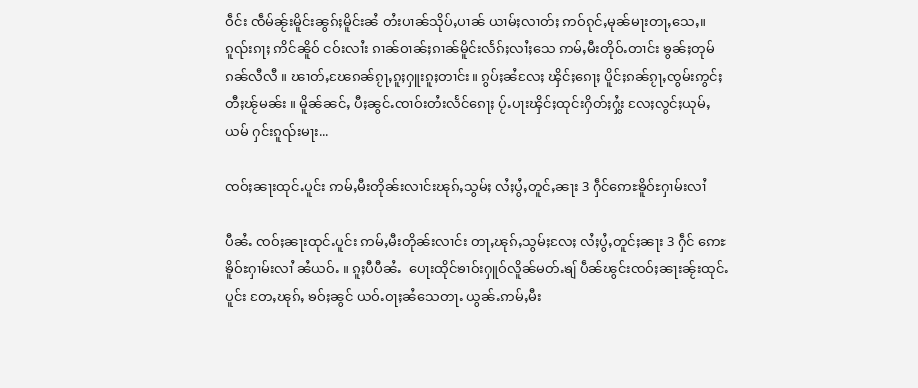ဝဵင်း ၸဵမ်ၼႂ်းမိူင်းၼွၵ်ႈမိူင်းၼႆ တႆးပၢၼ်သိုပ်ႇပၢၼ် ယၢမ်ႈလၢတ်ႈ ဢဝ်ၵုင်ႇမုၼ်မႃးတႃႇသေႇ။ ၵူၺ်းၵႃႈ ဢိင်ၼိူဝ် ငဝ်းလၢႆး ၵၢၼ်ဝၢၼ်ႈၵၢၼ်မိူင်းလႅၵ်ႈလၢႆႈသေ ဢမ်ႇမီးတိုဝ်ႉတၢင်း ၶွၼ်ႈတုမ်ၵၼ်လီလီ ။ ၽၢတ်ႇၽႄၵၼ်ၵႂႃႇၵူႈႁူးၵူႈတၢင်း။ ၵွပ်ႈၼႆလႄႈ ၾိင်ႈၵေႃႈ ပိူင်ႈၵၼ်ၵႂႃႇၸွမ်းဢွင်ႈတီႈၽႂ်မၼ်း ။ မိူၼ်ၼင်ႇ ပီႈၼွင်ႉၸၢဝ်းတႆးလႅင်ၵေႃႈ ပႂ်ႉပႃးၾိင်ႈထုင်းႁိတ်ႈႁွႆး လႄႈလွင်ႈယုမ်ႇယမ် ႁင်းၵူၺ်းမႃး...

ၸဝ်ႈၼႃးထုင်ႉပူင်း ဢမ်ႇမီးတိုၼ်းလၢင်းၽုၵ်ႇသွမ်ႈ လႆႈပွႆႇတူင်ႇၼႃး 3 ႁဵင်ဢေႊၶိူဝ်ႊႁၢမ်းလၢႆ

ပီၼႆႉ ၸဝ်ႈၼႃးထုင်ႉပူင်း ဢမ်ႇမီးတိုၼ်းလၢင်း တႃႇၽုၵ်ႇသွမ်ႈလႄႈ လႆႈပွႆႇတူင်ႈၼႃး 3 ႁဵင် ဢေႊၶိူဝ်ႊႁၢမ်းလၢႆ ၼႆယဝ်ႉ ။ ၵူႈပီပီၼႆႉ  ပေႃးထိုင်ၶၢဝ်းႁူဝ်လိူၼ်မတ်ႉၶျ် ပဵၼ်ၽွင်းၸဝ်ႈၼႃးၼႂ်းထုင်ႉပူင်း တႄႇၽုၵ်ႇ ၶဝ်ႈၼွင် ယဝ်ႉဝႃႈၼႆသေတႃႉ ယွၼ်ႉဢမ်ႇမီး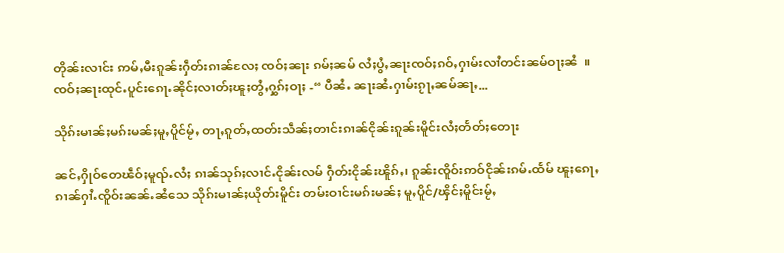တိုၼ်းလၢင်း ဢမ်ႇမီးၵူၼ်းႁဵတ်းၵၢၼ်လႄႈ ၸဝ်ႈၼႃး ၵမ်ႈၼမ် လႆႈပွႆႇၼႃးၸဝ်ႈၵဝ်ႇႁၢမ်းလၢႆတင်းၼမ်ဝႃႈၼႆ  ။ ၸဝ်ႈၼႃးထုင်ႉပူင်းၵေႃႉၼိုင်ႈလၢတ်ႈၽူႈတွႆႇႁွၵ်ႈဝႃႈ -“ ပီၼႆႉ ၼႃးၼႆႉႁၢမ်းၵႂႃႇၼမ်ၼႃႇ...

သိုၵ်းမၢၼ်ႈမၵ်းမၼ်ႈမူႇပိူင်မႂ်ႇ တႃႇၵူတ်ႇထတ်းသဵၼ်ႈတၢင်းၵၢၼ်ငိုၼ်းၵူၼ်းမိူင်းလႆႈတႅတ်ႈတေႃး

ၼင်ႇႁိုဝ်တေၽဵဝ်ႈမူၺ်ႉလႆႈ ၵၢၼ်သုၵ်ႈလၢင်ႉငိုၼ်းလမ် ႁဵတ်းငိုၼ်းၽိူၵ်ႇ၊ ၵူၼ်းၸိူဝ်းဢဝ်ငိုၼ်းၵမ်ႉထႅမ် ၽူႈၵေႃႇၵၢၼ်ႁၢႆႉၸိူဝ်းၼၼ်ႉၼႆသေ သိုၵ်းမၢၼ်ႈယိုတ်းမိူင်း တမ်းဝၢင်းမၵ်းမၼ်ႈ မူႇပိူင်/ၾိင်ႈမိူင်းမႂ်ႇ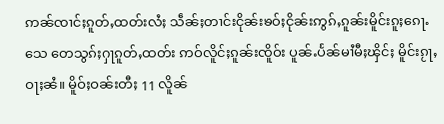ဢၼ်ၸၢင်ႈၵူတ်ႇထတ်းလႆႈ သဵၼ်ႈတၢင်းငိုၼ်းၶဝ်ႈငိုၼ်းဢွၵ်ႇၵူၼ်းမိူင်းၵူႈၵေႃႉသေ တေသွၵ်ႈႁႃၵူတ်ႇထတ်း ဢဝ်လိူင်ႈၵူၼ်းၸိူဝ်း ပူၼ်ႉပႅၼ်မၢႆမီႈၾိင်ႈ မိူင်းၵႂႃႇ ဝႃႈၼႆ။ မိူဝ်ႈဝၼ်းတီႈ 11 လိူၼ်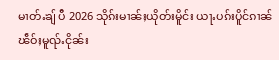မၢတ်ႉၶျ် ပီ 2026 သိုၵ်းမၢၼ်ႈယိုတ်းမိူင်း ယႃႉပၵ်းပိူင်ၵၢၼ်ၽဵဝ်ႈမူၺ်ႉငိုၼ်း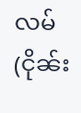လမ် (ငိုၼ်း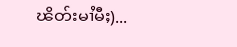ၽိတ်းမၢႆမီႈ)...